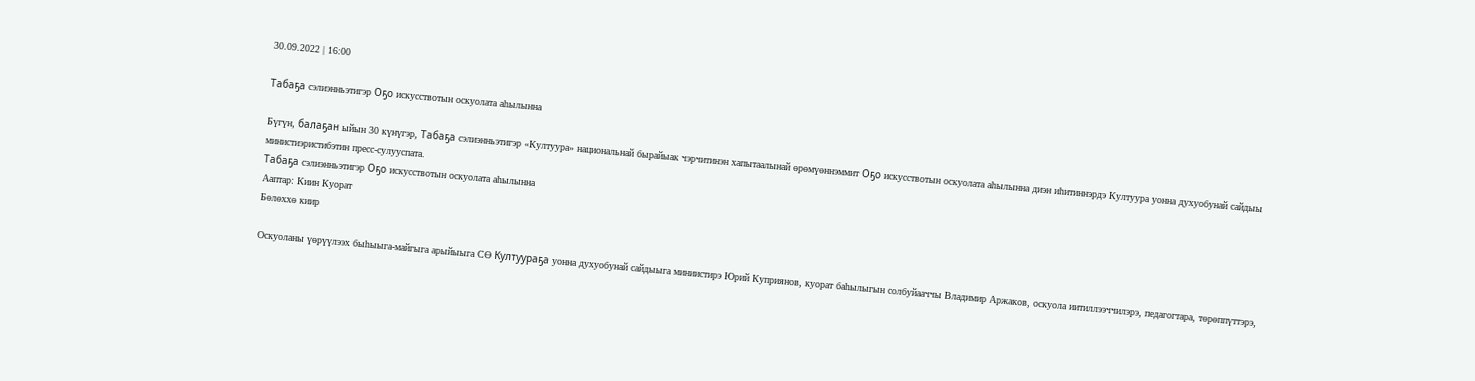30.09.2022 | 16:00

Табаҕа сэлиэнньэтигэр Оҕо искусствотын оскуолата аһылынна

Бүгүн, балаҕан ыйын 30 күнүгэр, Табаҕа сэлиэнньэтигэр «Култуура» национальнай бырайыак чэрчитинэн хапытаалынай өрөмүөннэммит Оҕо искусствотын оскуолата аһылынна диэн иһитиннэрдэ Култуура уонна духуобунай сайдыы министиэристибэтин пресс-сулууспата.
Табаҕа сэлиэнньэтигэр Оҕо искусствотын оскуолата аһылынна
Ааптар: Киин Куорат
Бөлөххө киир

Оскуоланы үөрүүлээх быһыыга-майгыга арыйыыга СӨ Култуураҕа уонна духуобунай сайдыыга миниистирэ Юрий Куприянов, куорат баһылыгын солбуйааччы Владимир Аржаков, оскуола иитиллээччилэрэ, педагогтара, төрөппүттэрэ,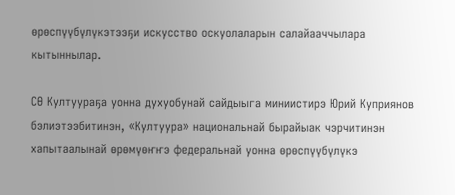өрөспүүбүлүкэтээҕи искусство оскуолаларын салайааччылара кытыннылар.

СӨ Култуураҕа уонна духуобунай сайдыыга миниистирэ Юрий Куприянов бэлиэтээбитинэн, «Култуура» национальнай бырайыак чэрчитинэн хапытаалынай өрөмүөҥҥэ федеральнай уонна өрөспүүбүлүкэ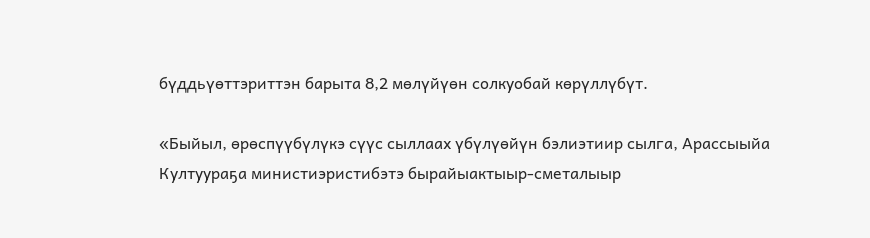бүддьүөттэриттэн барыта 8,2 мөлүйүөн солкуобай көрүллүбүт.

«Быйыл, өрөспүүбүлүкэ сүүс сыллаах үбүлүөйүн бэлиэтиир сылга, Арассыыйа Култуураҕа министиэристибэтэ бырайыактыыр-сметалыыр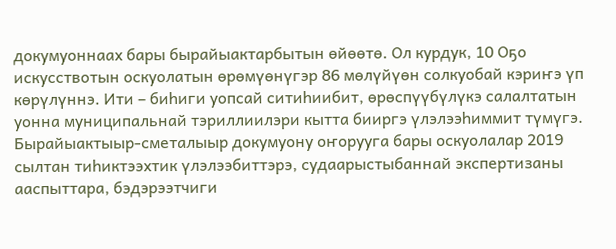докумуоннаах бары бырайыактарбытын өйөөтө. Ол курдук, 10 Оҕо искусствотын оскуолатын өрөмүөнүгэр 86 мөлүйүөн солкуобай кэриҥэ үп көрүлүннэ. Ити – биһиги уопсай ситиһиибит, өрөспүүбүлүкэ салалтатын уонна муниципальнай тэриллиилэри кытта бииргэ үлэлээһиммит түмүгэ. Бырайыактыыр-сметалыыр докумуону оҥорууга бары оскуолалар 2019 сылтан тиһиктээхтик үлэлээбиттэрэ, судаарыстыбаннай экспертизаны ааспыттара, бэдэрээтчиги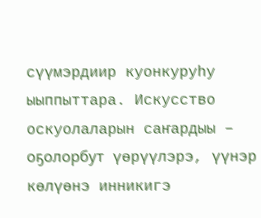сүүмэрдиир куонкуруһу ыыппыттара. Искусство оскуолаларын саҥардыы – оҕолорбут үөрүүлэрэ, үүнэр көлүөнэ инникигэ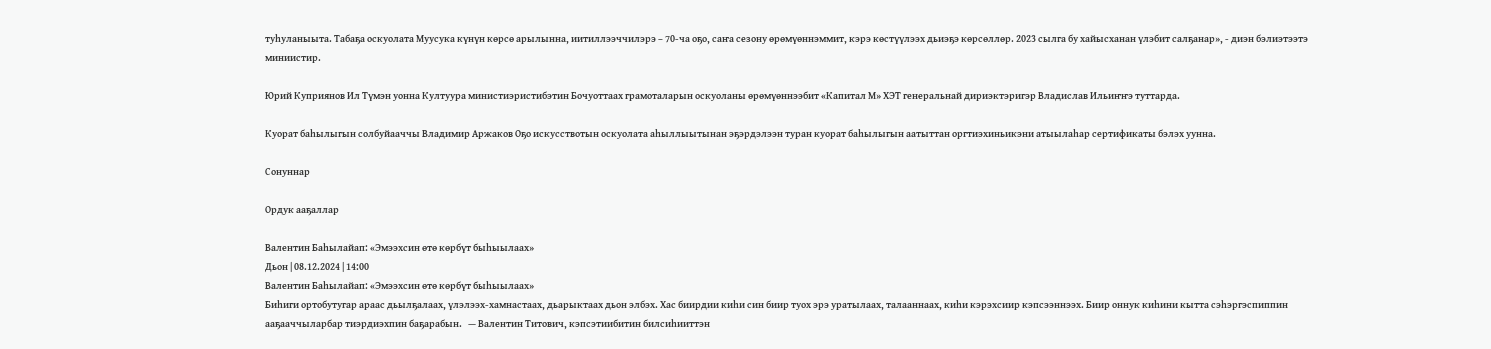туһуланыыта. Табаҕа оскуолата Муусука күнүн көрсө арылынна, иитиллээччилэрэ – 70-ча оҕо, саҥа сезону өрөмүөннэммит, кэрэ көстүүлээх дьиэҕэ көрсөллөр. 2023 сылга бу хайысханан үлэбит салҕанар», - диэн бэлиэтээтэ миниистир.

Юрий Куприянов Ил Түмэн уонна Култуура министиэристибэтин Бочуоттаах грамоталарын оскуоланы өрөмүөннээбит «Капитал М» ХЭТ генеральнай дириэктэригэр Владислав Ильиҥҥэ туттарда.

Куорат баһылыгын солбуйааччы Владимир Аржаков Оҕо искусствотын оскуолата аһыллыытынан эҕэрдэлээн туран куорат баһылыгын аатыттан оргтиэхиньикэни атыылаһар сертификаты бэлэх уунна.

Сонуннар

Ордук ааҕаллар

Валентин Баһылайап: «Эмээхсин өтө көрбүт быһыылаах»
Дьон | 08.12.2024 | 14:00
Валентин Баһылайап: «Эмээхсин өтө көрбүт быһыылаах»
Биһиги ортобутугар араас дьылҕалаах, үлэлээх-хамнастаах, дьарыктаах дьон элбэх. Хас биирдии киһи син биир туох эрэ уратылаах, талааннаах, киһи кэрэхсиир кэпсээннээх. Биир оннук киһини кытта сэһэргэспиппин ааҕааччыларбар тиэрдиэхпин баҕарабын.   — Валентин Титович, кэпсэтиибитин билсиһииттэн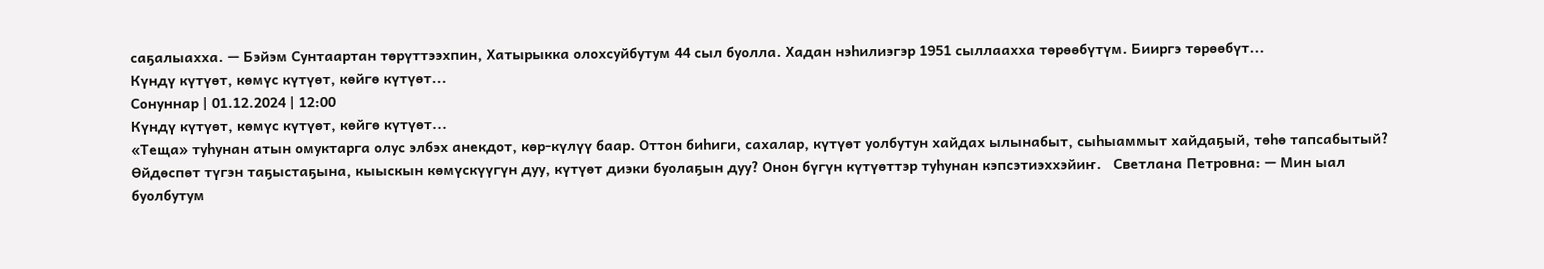саҕалыахха. — Бэйэм Сунтаартан төрүттээхпин, Хатырыкка олохсуйбутум 44 сыл буолла. Хадан нэһилиэгэр 1951 сыллаахха төрөөбүтүм. Бииргэ төрөөбүт...
Күндү күтүөт, көмүс күтүөт, көйгө күтүөт...
Сонуннар | 01.12.2024 | 12:00
Күндү күтүөт, көмүс күтүөт, көйгө күтүөт...
«Теща» туһунан атын омуктарга олус элбэх анекдот, көр-күлүү баар. Оттон биһиги, сахалар, күтүөт уолбутун хайдах ылынабыт, сыһыаммыт хайдаҕый, төһө тапсабытый? Өйдөспөт түгэн таҕыстаҕына, кыыскын көмүскүүгүн дуу, күтүөт диэки буолаҕын дуу? Онон бүгүн күтүөттэр туһунан кэпсэтиэххэйиҥ.   Светлана Петровна: — Мин ыал буолбутум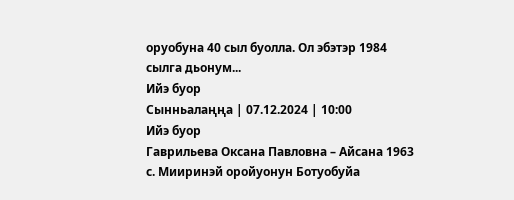оруобуна 40 сыл буолла. Ол эбэтэр 1984 сылга дьонум...
Ийэ буор
Сынньалаңңа | 07.12.2024 | 10:00
Ийэ буор
Гаврильева Оксана Павловна – Айсана 1963 с. Мииринэй оройуонун Ботуобуйа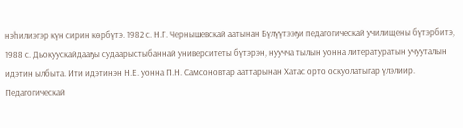нэһилиэгэр күн сирин көрбүтэ. 1982 с. Н.Г. Чернышевскай аатынан Бүлүүтээҕи педагогическай училищены бүтэрбитэ, 1988 с. Дьокуускайдааҕы судаарыстыбаннай университеты бүтэрэн, нуучча тылын уонна литературатын учууталын идэтин ылбыта. Ити идэтинэн Н.Е. уонна П.Н. Самсоновтар ааттарынан Хатас орто оскуолатыгар үлэлиир. Педагогическай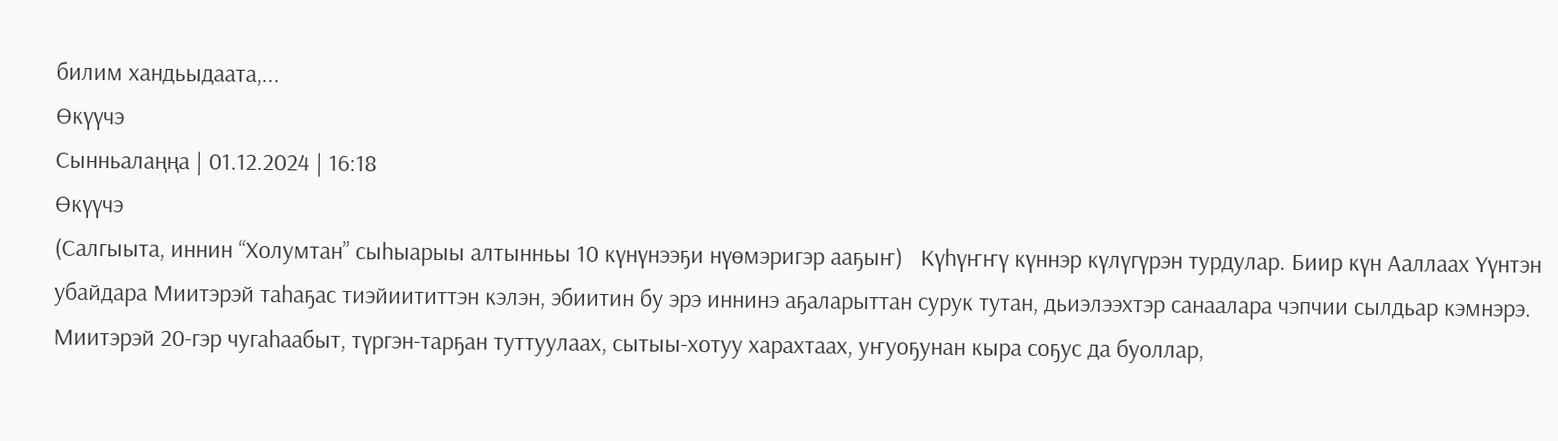билим хандьыдаата,...
Өкүүчэ
Сынньалаңңа | 01.12.2024 | 16:18
Өкүүчэ
(Салгыыта, иннин “Холумтан” сыһыарыы алтынньы 10 күнүнээҕи нүөмэригэр ааҕыҥ)   Күһүҥҥү күннэр күлүгүрэн турдулар. Биир күн Ааллаах Үүнтэн убайдара Миитэрэй таһаҕас тиэйиититтэн кэлэн, эбиитин бу эрэ иннинэ аҕаларыттан сурук тутан, дьиэлээхтэр санаалара чэпчии сылдьар кэмнэрэ. Миитэрэй 20-гэр чугаһаабыт, түргэн-тарҕан туттуулаах, сытыы-хотуу харахтаах, уҥуоҕунан кыра соҕус да буоллар,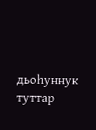дьоһуннук туттар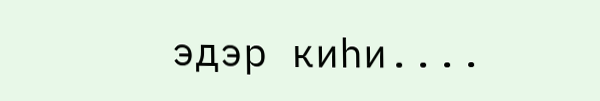эдэр киһи....